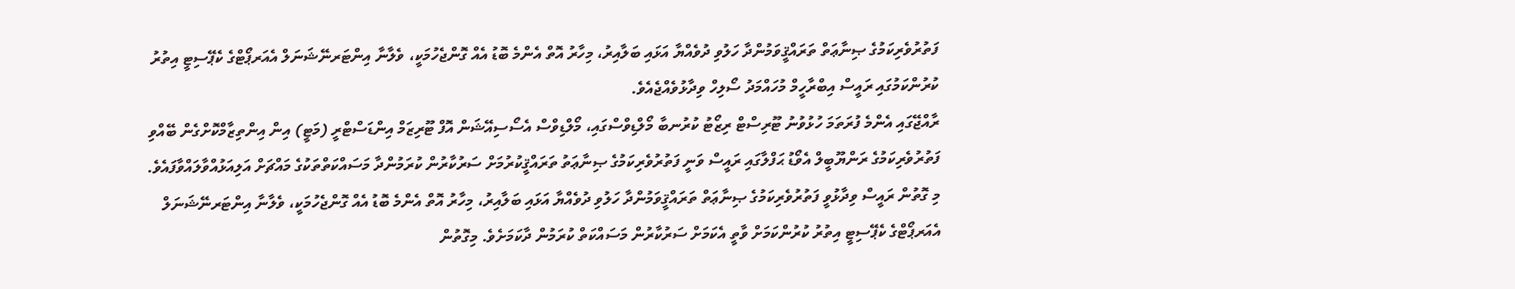ފަތުރުވެރިކަމުގެ ޞިނާޢަތް ތަރައްޤީވަމުންދާ ހަލުވި ދުވެއްޔާ އަޅައި ބަލާއިރު، މިހާރު އޮތް އެންމެ ބޮޑު އެއް ގޮންޖެހުމަކީ، ވެލާނާ އިންޓަރނޭޝަނަލް އެއަރޕޯޓްގެ ކެޕޭސިޓީ އިތުރު ކުރުންކަމުގައި ރައީސް އިބްރާހީމް މުހައްމަދު ސޯލިހް ވިދާޅުވެއްޖެއެވެ.
ރާއްޖޭގައި އެންމެ ފުރަތަމަ ހުޅުވުނު ޓޫރިސްޓް ރިޒޯޓު ކުރުނބާ މޯލްޑިވްސްގައި، މޯލްޑިވްސް އެސޯސިއޭޝަން އޮފް ޓޫރިޒަމް އިންޑަސްޓްރީ (މަޓީ) އިން އިންތިޒާމްކޮށްގެން ބޭއްވި ފަތުރުވެރިކަމުގެ ރަންޔޫބީލް އެވޯޑު ޙަފްލާގައި ރައީސް ވަނީ ފަތުރުވެރިކަމުގެ ޞިނާޢަތު ތަރައްޤީކުރުމަށް ސަރުކާރުން ކުރަމުންދާ މަސައްކަތްތަކުގެ މައްޗަށް އަލިއަޅުއްވާލައްވާފައެވެ.
މި ގޮތުން ރައީސް ވިދާޅުވީ ފަތުރުވެރިކަމުގެ ޞިނާޢަތް ތަރައްޤީވަމުންދާ ހަލުވި ދުވެއްޔާ އަޅައި ބަލާއިރު، މިހާރު އޮތް އެންމެ ބޮޑު އެއް ގޮންޖެހުމަކީ، ވެލާނާ އިންޓަރނޭޝަނަލް އެއަރޕޯޓްގެ ކެޕޭސިޓީ އިތުރު ކުރުންކަމަށް ވާތީ އެކަމަށް ސަރުކާރުން މަސައްކަތް ކުރަމުން ދާކަމަށެވެ. މިގޮތުން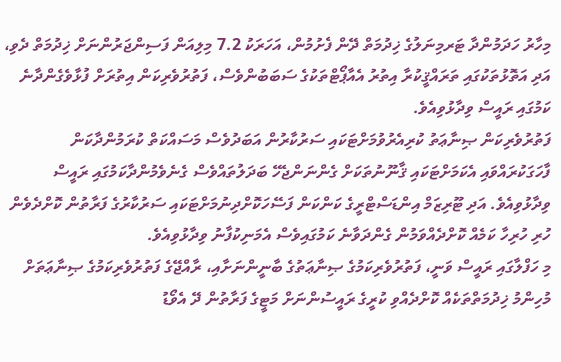މިހާރު ހަދަމުންދާ ޓަރމިނަލުގެ ޚިދުމަތް ދޭން ފެށުމުން، އަހަރަކު 7.2 މިލިއަން ފަސިންޖަރުންނަށް ޚިދުމަތް ދެވި، އަދި އަތޮޅުތަކުގައި ތަރައްޤީކުރާ އިތުރު އެއާޕޯޓްތަކުގެ ސަބަބުންވެސް، ފަތުރުވެރިކަން އިތުރަށް ފުޅާވެގެންދާނެ ކަމުގައި ރައީސް ވިދާޅުވިއެވެ.
ފަތުރުވެރިކަން ޞިނާޢަތު ކުރިއެރުވުމަށްޓަކައި ސަރުކާރުން އަބަދުވެސް މަސައްކަތް ކުރަމުންދާކަން ފާހަގަކުރައްވައި އެކަމަށްޓަކައި ޤާނޫނުތަކަށް ގެންނަންޖެހޭ ބަދަލުތައްވެސް ގެނެވެމުންދާކަމުގައި ރައީސް ވިދާޅުވިއެވެ. އަދި ޓޫރިޒަމް އިންޑަސްޓްރީގެ ކަންކަން ފަސޭހަކޮށްދިނުމަށްޓަކައި ސަރުކާރުގެ ފަރާތުން ކޮށްދެވެން ހުރި ހުރިހާ ކަމެއް ކޮށްދެއްވަމުން ގެންދަވާނެ ކަމުގައިވެސް އެމަނިކުފާނު ވިދާޅުވިއެވެ.
މި ހަފްލާގައި ރައީސް ވަނީ، ފަތުރުވެރިކަމުގެ ޞިނާޢަތުގެ ބާނީންނަށާއި، ރާއްޖޭގެ ފަތުރުވެރިކަމުގެ ޞިނާޢަތަށް މުހިންމު ޚިދުމަތްތަކެއް ކޮށްދެއްވި ކުރީގެ ރައީސުންނަށް މަޓީގެ ފަރާތުން ދޭ އެވޯޑު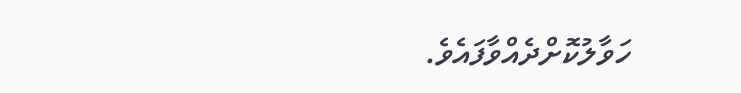ހަވާލުކޮށްދެއްވާފައެވެ.